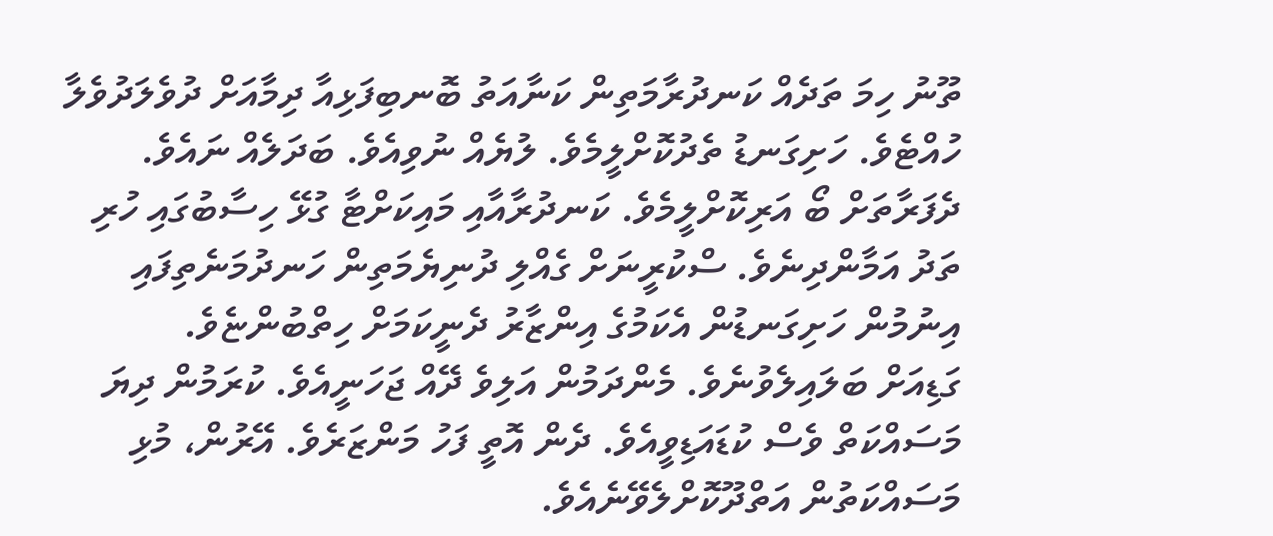ތޫނު ހިމަ ތަދެއް ކަނދުރާމަތިން ކަނާއަތު ބޮނބިފަޅިއާ ދިމާއަށް ދުވެލަދުވެލާ ހުއްޓެވެ. ހަށިގަނޑު ތެދުކޮށްލީމެވެ. ލުޔެއް ނުވިއެވެ. ބަދަލެއް ނައެވެ. ދެފަރާތަށް ބޯ އަރިކޮށްލީމެވެ. ކަނދުރާއާއި މައިކަށްޓާ ގުޅޭ ހިސާބުގައި ހުރި ތަދު އަމާންދިނެވެ. ސްކުރީނަށް ގެއްލި ދުނިޔެމަތިން ހަނދުމަނެތިފައި އިނުމުން ހަށިގަނޑުން އެކަމުގެ އިންޒާރު ދެނީކަމަށް ހިތްބުންޏެވެ.
ގަޑިއަށް ބަލައިލެވުނެވެ. މެންދަމުން އަލިވެ ދޭއް ޖަހަނީއެވެ. ކުރަމުން ދިޔަ މަސައްކަތް ވެސް ކުޑައަޑިވީއެވެ. ދެން އޮތީ ފަހު މަންޒަރެވެ. އޭރުން، މުޅި މަސައްކަތުން އަތްދޫކޮށްލެވޭނެއެވެ.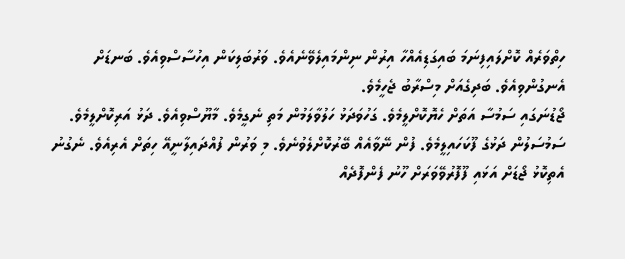ހިތްވަރެއް ކޮށްލައިފިނަމަ ބައިގަޑިއެއްހާ އިރުން ނިންމައިލެވޭނެއެވެ. ވަރުބަލިކަން އިހުސާސްވިއެވެ. ބަނޑަށް އެނގުންވިއެވެ. ބަދިގެއަށް މިސްރާބު ޖެހީމެވެ.
ޖޯޑުނަގައި ސަމުސާ އަތަށް ހެޔޮކޮށްލީމެވެ. ގަހުވަދަޅު ހަލުވާލަމުން މަތި ނެގީމެވެ. މާޔޫސްވިއެވެ. ދަޅު އަރިކޮށްލީމެވެ. ސަމުސަލުން ދަޅުގެ ފޫކަހައިލީމެވެ. ފުން ނޭވާއެއް ބޭރުކޮށްލެވުނެވެ. މި ވަރުން ފުއްދައިލާނީއޭ ހިތަށް އެރިއެވެ. ނެގުނު އެތިކޮޅު ޖޯޑަށް އަޅައި ފޫފޮރުވޭވަރަށް ހޫނު ފެންފޮދެއް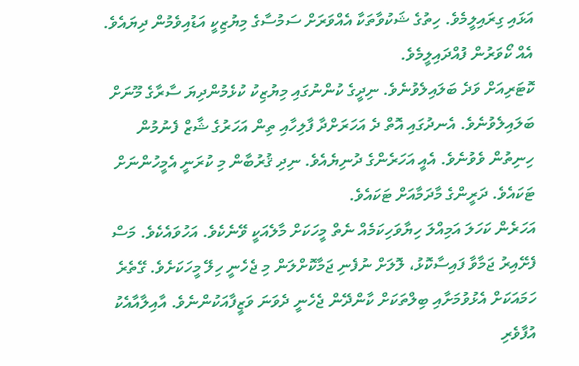އަޅައި ގިރައިލީމެވެ. ހިތުގެ ޝަކުވާތަކާ އެއްވަރަށް ސަމުސާގެ މިޔުޒިކީ އަޑުއިވެމުން ދިޔައެވެ. އެއް ކޯވަރުން ފުއްދައިލީމެވެ.
ކޮޓަރިއަށް ވަދެ ބަލައިލެވުނެވެ. ނިދީގެ ކުންނުގައި މިޔުޒިކު ކުޅެމުންދިޔަ ސާރާގެ މޫނަށް ބަލައިލެވުނެވެ. އެނދުގައި އޮތް ދެ އަހަރަށްދާ ފާލިހާއި ތިން އަހަރުގެ ޝާޒް ފެނުމުން ހިނިތުން ވެވުނެވެ. އެއީ އަހަރެންގެ ދުނިޔެއެވެ. ނިދި ޤުރުބާން މި ކުރަނީ އެމީހުންނަށް ޓަކައެވެ. ދަރީންގެ މާދަމާއަށް ޓަކައެވެ.
އަހަރެން ކަހަލަ އަމިއްލަ ހިޔާވަހިކަމެއް ނެތް މީހަކަށް މާލެއަކީ ވޭނެކެވެ. އަހުވައެކެވެ. މަސް ފެށޭއިރު ޖަމާވާ ފައިސާކޮޅު، ލޮލަށް ނުފެނި ޖަމާކޮށްލަން މި ޖެހެނީ ހިލޭ މީހަކަށެވެ. ގޭތެރެ ހަމައަކަށް އެޅުވުމަށާއި ބިލްތަކަށް ކާންދޭން ޖެހެނީ ދެވަނަ ވަޒީފާއަކުންނެވެ. އާއިލާއާއެކު އުފާވެރި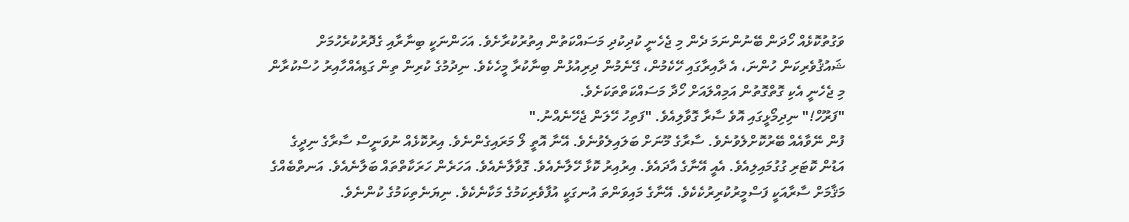ވަގުތުކޮޅެއް ހޯދަން ބޭނުންނަމަ ދެން މި ޖެހެނީ ކުދިކުދި މަސައްކަތުން އިތުރުކުރާށެވެ. އަހަންނަކީ ބިނާރާއި ގެދޮރުކުރެހުމަށް ޝައުޤުވެރިކަން ހުންނަ، އެ ދާއިރާގައި ހޭކެމުން، ގޭނެމުން ދިރިއުޅުން ބިނާކުރާ މީހެކެވެ. ނިދުމުގެ ކުރިން ތިން ގަޑިއެއްހާއިރު ހުސްކުރާން މި ޖެހެނީ އެކި ގޮތްގޮތުން އަމިއްލައަށް ހޯދާ މަސައްކަތްތަކަށެވެ.
"ފަރޫހް!" ނިދިމޯޅީގައި އޮވެ ސާރާ ގޮވާލިއެވެ. "ފަތިހު ހޭލަން ޖެހޭނެއްނު."
ފުން ނޭވާއެއް ބޭރުކޮށްލެވުނެވެ. ސާރާގެ މޫނަށް ބަލައިލެވުނެވެ. އޭނާ އޮތީ ލޯ މަރައިގެންނެވެ. އިރުކޮޅެއް ނުވަނީސް ސާރާގެ ނިދީގެ އަޑުން ކޮޓަރި ގުގުމައިލިއެވެ. އެއީ އޭނާގެ އާދައެވެ. އިރުއިރު ކޮޅާ ހޭލާނެއެވެ. ގޮވާލާނެއެވެ. އަހަރެން ހަރަކާތްތައް ބަލާނެއެވެ. އަނތްބެއްގެ މަޤާމަށް ސާރާއަކީ ފަސްމީރުކުރިރުކެކެވެ. އޭނާގެ މައިވަންތަ އުނގަކީ އުފާވެރިކަމުގެ މަކާނެކެވެ. ނިޔަނެތިކަމުގެ ކުންނެވެ.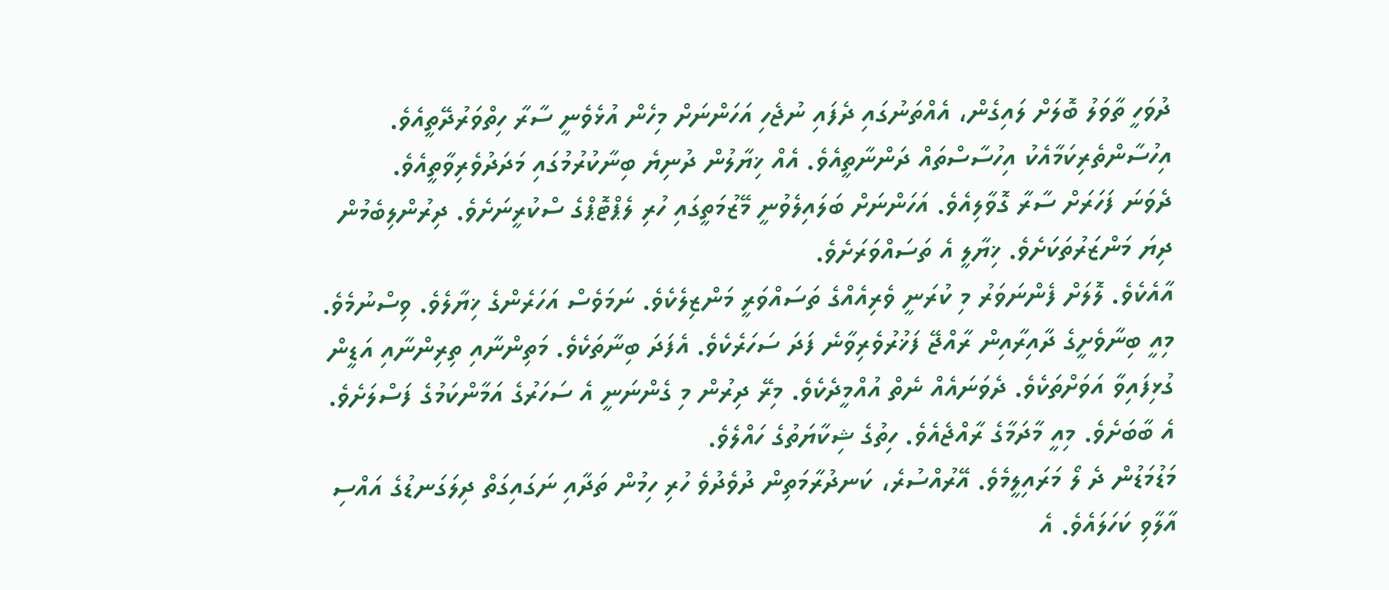ދުވަހީ ތާވަލު ބޮލަށް ލައިގެން، އެއްތަނުގައި ދެފައި ނުޖެހި އަހަންނަށް މިހެން އުޅެވެނީ ސާރާ ހިތްވަރުދޭތީއެވެ. އިހުސާންތެރިކަމާއެކު އިހުސާސްތައް ދަންނާތީއެވެ. އެއް ޚިޔާލުން ދުނިޔެ ބިނާކުރުމުގައި މަދަދުވެރިވާތީއެވެ.
ދެވަނަ ފަހަރަށް ސާރާ ގޮވާލިއެވެ. އަހަންނަށް ބަލައިލެވުނީ މޭޒުމަތީގައި ހުރި ލެޕްޓޮޕްގެ ސްކުރީނަށެވެ. ދިރުންލިބެމުން ދިޔަ މަންޒަރުތަކަށެވެ. ޚިޔާލީ އެ ތަސައްވަރަށެވެ.
އާއެކެވެ. ލޮލަށް ފެންނަވަރު މި ކުރަނީ ވެރިއެއްގެ ތަސައްވަރީ މަންޒިލެކެވެ. ނަމަވެސް އަހަރެންގެ ޚިޔާލެވެ. ވިސްނުމެވެ. މިއީ ބިނާވެށީގެ ދާއިރާއިން ރާއްޖޭ ފަޚުރުވެރިވާނެ ފަދަ ސަހަރެކެވެ. އެފަދަ ބިނާތަކެވެ. މަތިންނާއި ތިރިންނާއި އަޑީން ގުޅިފައިވާ އަވަށްތަކެވެ. ދެވަނައެއް ނެތް އުއްމީދެކެވެ. މިރޭ ދިރުން މި ގެންނަނީ އެ ސަހަރުގެ އަމާންކަމުގެ ފަސްލަށެވެ. އެ ބާބަށެވެ. މިއީ މާދަމާގެ ރާއްޖެއެވެ. ހިތުގެ ޝިކާޔަތުގެ ހައްލެވެ.
މަޑުމަޑުން ދެ ލޯ މަރައިލީމެވެ. އޭރުއްސުރެ، ކަނދުރާމަތިން ދުވެދުވެ ހުރި ހިމުން ތަދާއި ނަގައިގަތް ދިލަގަނޑުގެ އައްސި އާލާވި ކަހަލައެވެ. އެ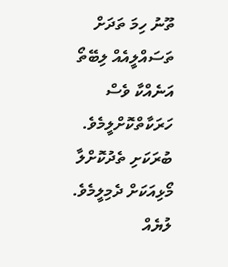ތޫނު ހިމަ ތަދަށް ތަސައްލީއެއް ލިބޭތޯ އަނެއްކާ ވެސް ހަރަކާތްކޮށްލީމެވެ. ބުރަކަށި ތެދުކޮށްލާ މޯޅިއަކަށް ދެމިލީމެވެ. ލުޔެއް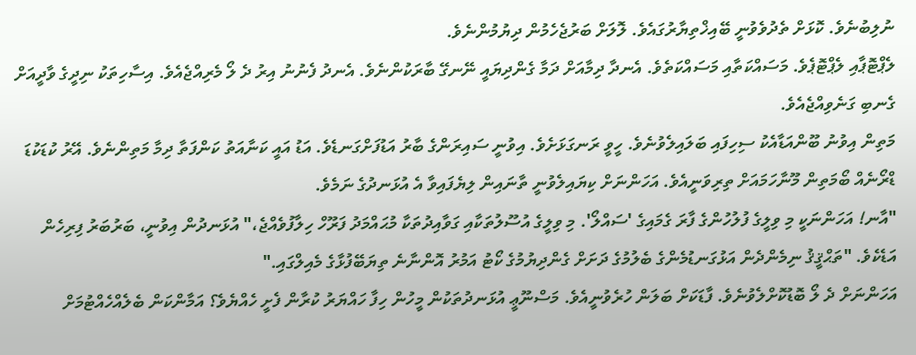ނުލިބުނެވެ. ކޮޅަށް ތެދުވެވުނީ ބޭއިޚްތިޔާރުގައެވެ. ލޮލަށް ބަރުޖެހެމުން ދިޔުމުންނެވެ.
ލެޕްޓޮޕާއި ލެޕްޓޮޕެވެ. މަސައްކަތާއި މަސައްކަތެވެ. އެނދާ ދިމާއަށް ދަމާ ގެންދިޔައީ ނޭނގޭ ބާރަކުންނެވެ. އެނދު ފެނުނު އިރު ދެ ލޯ މެރިއްޖެއެވެ. އިސާހިތަކު ނިދީގެ ވާދީއަށް ގެނބި ގަނެވިއްޖެއެވެ.
މަތިން އިވުނު ބޫންއަޑާއެކު ސިހިފައި ބަލައިލެވުނެވެ. ހީވީ ރަނގަޅަށެވެ. އިވުނީ ސައިރަންގެ ބާރު އަޑުފަށްގަނޑެވެ. އަޑު އައީ ކަނާއަތު ކަންފަތާ ދިމާ މަތިންނެވެ. އޭރު ކުޑަކުޑަ ޑްރޯނެއް ބޯމަތިން މޫނާހަމައަށް ތިރިވަނީއެވެ. އަހަންނަށް ކިޔައިލެވުނީ ތާނައިން ލިޔެފައިވާ އެ އުޅަނދުގެ ނަމެވެ.
"އާނ! އަހަންނަކީ މި ވިލީގެ ފުލުހުންގެ ފާރަ ގެމައިގެ 'ސައްލޯ'. މި ވިލީގެ އުސޫލުތަކާއި ގަވާއިދުތަކާ މުޙައްމަދު ފަރޫހް ހިލާފުވެއްޖެ،" އުޅަނދުން އިވުނީ، ބަރުބަރު ފިރިހެން އަޑެކެވެ. "ތަޙްޤީޤު ނިމެންދެން އަޅުގަނޑުމެންގެ ބެލުމުގެ ދަށަށް ގެންދިޔުމުގެ ކޯޓު އަމުރު އޮންނާނެ ތިޔަބޭފުޅާގެ މެއިލްގައި."
އަހަންނަށް ދެ ލޯ ބޮޑުކޮށްލެވުނެވެ. ފާޑަކަށް ބަލަން ހުރެވުނީއެވެ. މަސްނޫޢީ އުޅަނދުތަކުން މީހުން ހިފާ ހައްޔަރު ކުރާން ފެށީ ހެއްޔެވެ؟ އަމާންކަން ބެލެއްހެއްޓުމަށް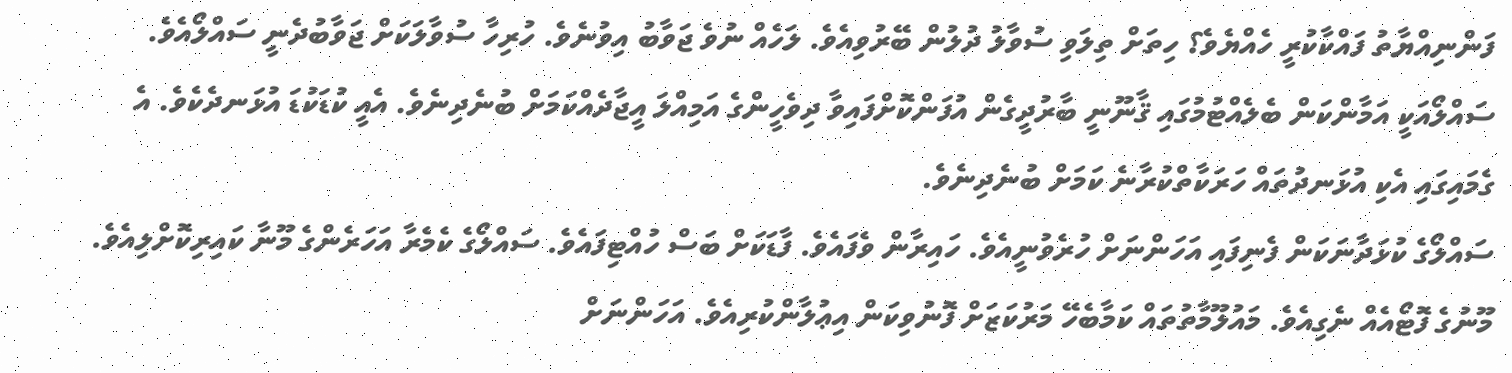ފަންނިއްޔާތު ފައްކާކުރީ ހެއްޔެވެ؟ ހިތަށް ތިލަވި ސުވާލު ދުލުން ބޭރުވިއެވެ. ލަހެއް ނުވެ ޖަވާބު އިވުނެވެ. ހުރިހާ ސުވާލަކަށް ޖަވާބުދެނީ ސައްލޯއެވެ. ސައްލޯއަކީ އަމާންކަން ބެލެއްޓުމުގައި ޤާނޫނީ ބާރުދީގެން އުފަންކޮށްފައިވާ ދިވެހީންގެ އަމިއްލަ އީޖާދެއްކަމަށް ބުނެދިނެވެ. އެއީ ކުޑަކުޑަ އުޅަނދެކެވެ. އެ ގެމައިގައި އެކި އުޅަނދުތައް ހަރަކާތްކުރާނެ ކަމަށް ބުނެދިނެވެ.
ސައްލޯގެ ކުޅަދާނަކަން ފެނިފައި އަހަންނަށް ހުރެވުނީއެވެ. ހައިރާން ވެފައެވެ. ފާޑަކަށް ބަސް ހުއްޓިފައެވެ. ސައްލޯގެ ކެމެރާ އަހަރެންގެ މޫނާ ކައިރިކޮށްލިއެވެ. މޫނުގެ ފޮޓޯއެއް ނެގިއެވެ. މައުލޫމާތުތައް ކަމާބެހޭ މަރުކަޒަށް ފޮނުވިކަން އިޢުލާންކުރިއެވެ. އަހަންނަށް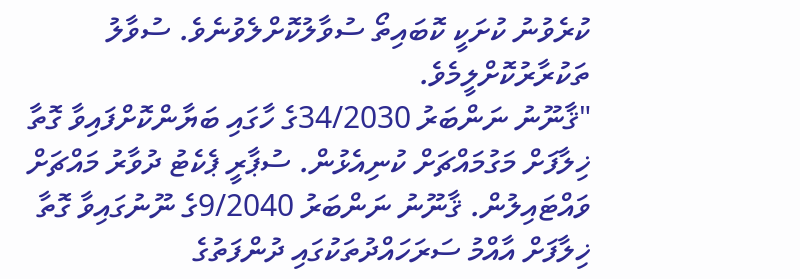ކުރެވުނު ކުށަކީ ކޮބައިތޯ ސުވާލުކޮށްލެވުނެވެ. ސުވާލު ތަކުރާރުކޮށްލީމެވެ.
"ޤާނޫނު ނަންބަރު 34/2030ގެ ހާގައި ބަޔާންކޮށްފައިވާ ގޮތާ ޚިލާފަށް މަގުމައްޗަށް ކުނިއެޅުން. ސުޕާރީ ޕެކެޓު ދުވާރު މައްޗަށް ވައްޓައިލުން. ޤާނޫނު ނަންބަރު 9/2040ގެ ނޫނުގައިވާ ގޮތާ ޚިލާފަށް އާއްމު ސަރަހައްދުތަކުގައި ދުންފަތުގެ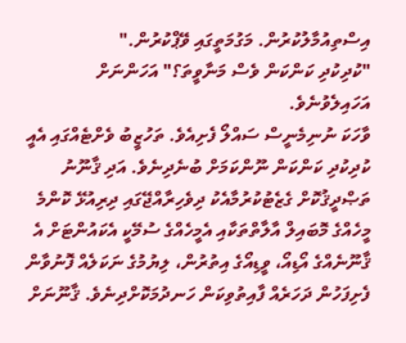އިސްތިއުމާލުކުރުން. މަގުމަތީގައި ވޭޕްކުރުން."
"ކުދިކުދި ކަންކަން ވެސް މަނާވީތަ؟" އަހަންނަށް އަހައިލެވުނެވެ.
ވާހަކަ ނުނިމެނީސް ސައްލޯ ފެށިއެވެ. ތަހުޒީބު ވެށްޓެއްގައި އެއީ ކުދިކުދި ކަންކަން ނޫންކަމަށް ބުނެދިނެވެ. އަދި ޤާނޫނު ތަޞްދީޤުކޮށް ގެޒެޓުކުރުމާއެކު ދިވެހިރާއްޖޭގައި ދިރިއުޅޭ ކޮންމެ މީހެއްގެ މޮބައިލް އާލާތްތަކާއި އެމީހެއްގެ ސުމޭކީ އެކައުންޓަށް އެ ޤާނޫނެއްގެ އޯޑިއޯ، ވީޑިއޯގެ އިތުރުން، ލިޔުމުގެ ނަކަލެއް ފޮނުވާން ފެށިފަހުން ދަހަރެއް ފާއިތުވިކަން ހަނދުމަކޮށްދިނެވެ. ޤާނޫނަށް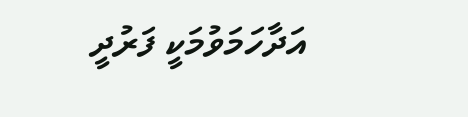އަދާހަމަވުމަކީ ފަރުދީ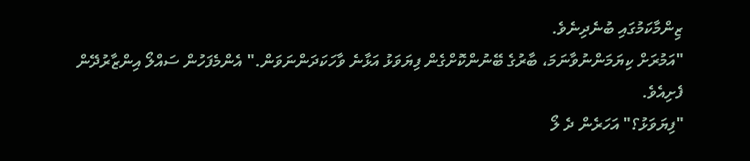ޒިންމާކަމުގައި ބުނެދިނެވެ.
"އަމުރަށް ކިޔަމަންނުވާނަމަ، ބާރުގެ ބޭނުންކޮށްގެން ފިޔަވަޅު އަޅާނެ ވާހަކަދަންނަވަން." އެންމެފަހުން ސައްލޯ އިންޒާރުދޭން ފެށިއެވެ.
"ފިޔަވަޅު؟" އަހަރެން ދެ ލޯ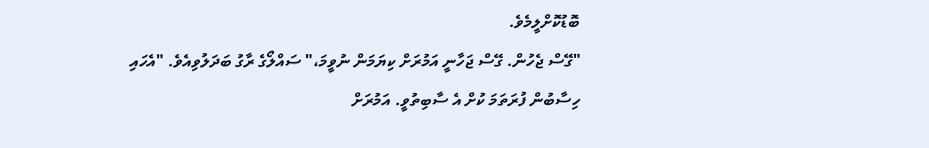ބޮޑުކޮށްލީމެވެ.
"ގޭސް ޖެހުން. ގޭސް ޖަހާނީ އަމުރަށް ކިޔަމަން ނުވީމަ،" ސައްލޯގެ ރާގު ބަދަލުވިއެވެ. "އެހައި ހިސާބުން ފުރަތަމަ ކުށް އެ ސާބިތުވީ. އަމުރަށް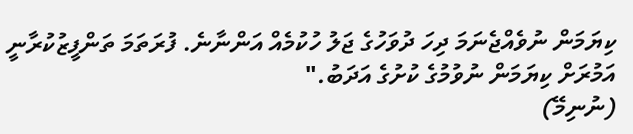ކިޔަމަން ނުވެއްޖެނަމަ ދިހަ ދުވަހުގެ ޖަލު ހުކުމެއް އަންނާނެ. ފުރަތަމަ ތަންފީޒުކުރާނީ އަމުރަށް ކިޔަމަން ނުވުމުގެ ކުށުގެ އަދަބު."
(ނުނިމޭ)